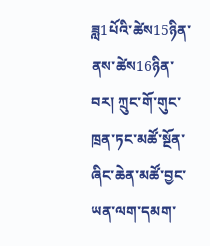ཟླ1པོའི་ཚེས15ཉིན་ནས་ཚེས16ཉིན་བར། ཀྲུང་གོ་གུང་ཁྲན་ཏང་མཚོ་སྔོན་ཞིང་ཆེན་མཚོ་བྱང་ཡན་ལག་དམག་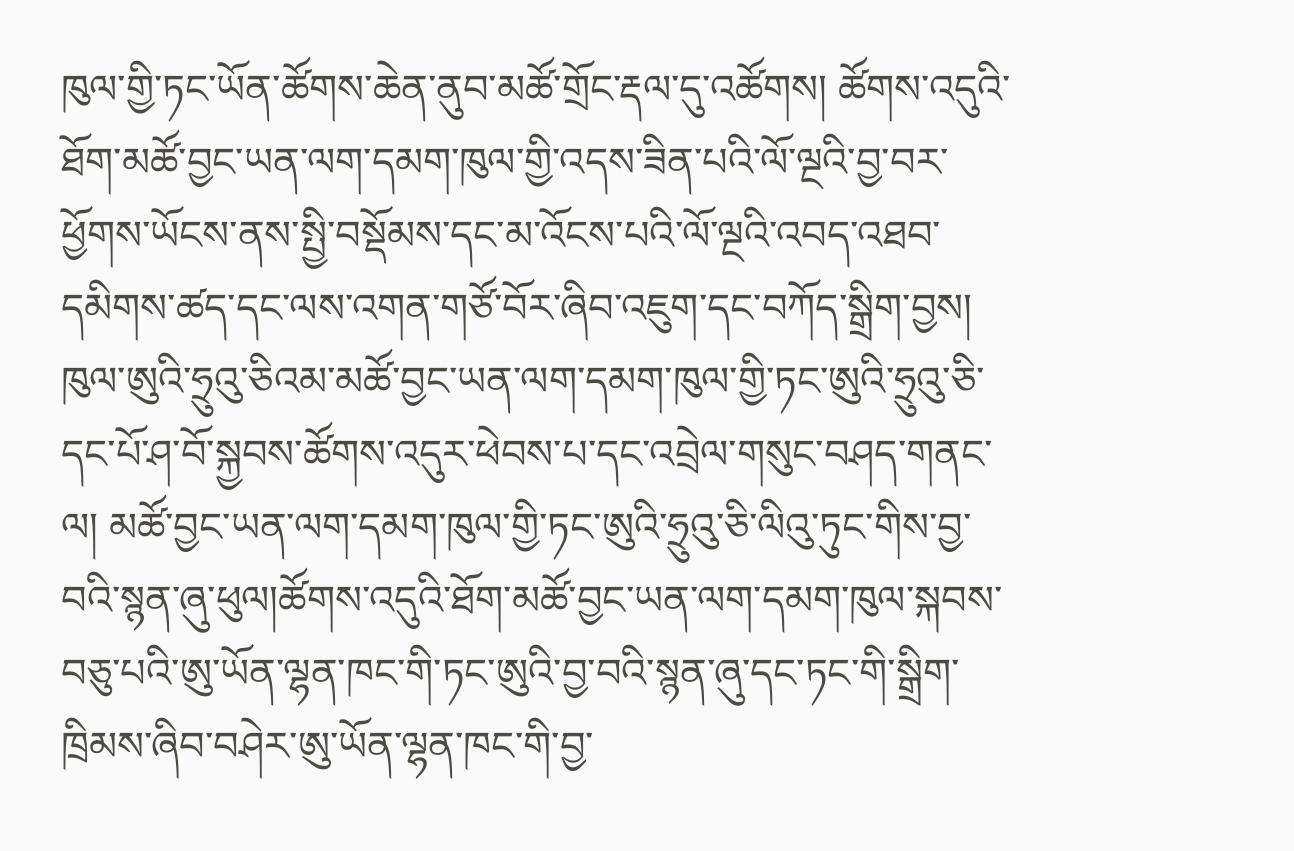ཁུལ་གྱི་ཏང་ཡོན་ཚོགས་ཆེན་ནུབ་མཚོ་གྲོང་རྡལ་དུ་འཚོགས། ཚོགས་འདུའི་ཐོག་མཚོ་བྱང་ཡན་ལག་དམག་ཁུལ་གྱི་འདས་ཟིན་པའི་ལོ་ལྔའི་བྱ་བར་ཕྱོགས་ཡོངས་ནས་སྤྱི་བསྡོམས་དང་མ་འོངས་པའི་ལོ་ལྔའི་འབད་འཐབ་དམིགས་ཚད་དང་ལས་འགན་གཙོ་བོར་ཞིབ་འཇུག་དང་བཀོད་སྒྲིག་བྱས། ཁུལ་ཨུའི་ཧྲུའུ་ཅིའམ་མཚོ་བྱང་ཡན་ལག་དམག་ཁུལ་གྱི་ཏང་ཨུའི་ཧྲུའུ་ཅི་དང་པོ་ཤ་བོ་སྐྱབས་ཚོགས་འདུར་ཕེབས་པ་དང་འབྲེལ་གསུང་བཤད་གནང་ལ། མཚོ་བྱང་ཡན་ལག་དམག་ཁུལ་གྱི་ཏང་ཨུའི་ཧྲུའུ་ཅི་ལིའུ་ཏུང་གིས་བྱ་བའི་སྙན་ཞུ་ཕུལ།ཚོགས་འདུའི་ཐོག་མཚོ་བྱང་ཡན་ལག་དམག་ཁུལ་སྐབས་བཅུ་པའི་ཨུ་ཡོན་ལྷན་ཁང་གི་ཏང་ཨུའི་བྱ་བའི་སྙན་ཞུ་དང་ཏང་གི་སྒྲིག་ཁྲིམས་ཞིབ་བཤེར་ཨུ་ཡོན་ལྷན་ཁང་གི་བྱ་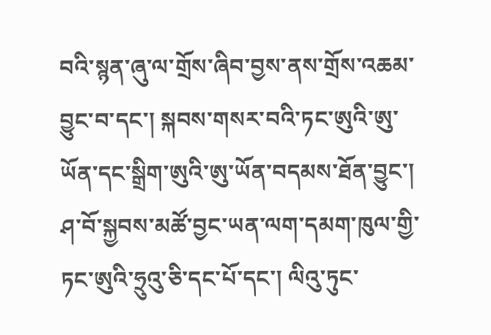བའི་སྙན་ཞུ་ལ་གྲོས་ཞིབ་བྱས་ནས་གྲོས་འཆམ་བྱུང་བ་དང་། སྐབས་གསར་བའི་ཏང་ཨུའི་ཨུ་ཡོན་དང་སྒྲིག་ཨུའི་ཨུ་ཡོན་བདམས་ཐོན་བྱུང་། ཤ་བོ་སྐྱབས་མཚོ་བྱང་ཡན་ལག་དམག་ཁུལ་གྱི་ཏང་ཨུའི་ཧྲུའུ་ཅི་དང་པོ་དང་། ལིའུ་ཏུང་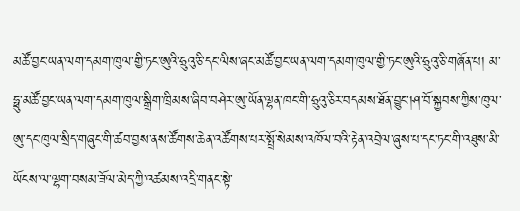མཚོ་བྱང་ཡན་ལག་དམག་ཁུལ་གྱི་ཏང་ཨུའི་ཧྲུའུ་ཅི་དང་ལིས་ཞང་མཚོ་བྱང་ཡན་ལག་དམག་ཁུལ་གྱི་ཏང་ཨུའི་ཧྲུའུ་ཅི་གཞོན་པ། མ་ཧྥུ་མཚོ་བྱང་ཡན་ལག་དམག་ཁུལ་སྒྲིག་ཁྲིམས་ཞིབ་བཤེར་ཨུ་ཡོན་ལྷན་ཁང་གི་ཧྲུའུ་ཅིར་བདམས་ཐོན་བྱུང་།ཤ་བོ་སྐྱབས་ཀྱིས་ཁུལ་ཨུ་དང་ཁུལ་སྲིད་གཞུང་གི་ཚབ་བྱས་ནས་ཚོགས་ཆེན་འཚོགས་པར་སྤྲོ་སེམས་འཁོལ་བའི་རྟེན་འབྲེལ་ཞུས་པ་དང་ཏང་གི་འཐུས་མི་ཡོངས་ལ་ལྷག་བསམ་ཟོལ་མེད་ཀྱི་འཚམས་འདྲི་གནང་སྟེ་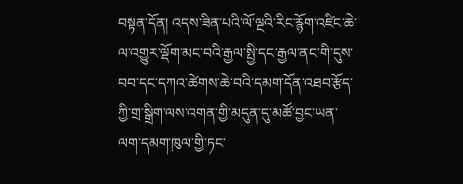བསྟན་དོན། འདས་ཟིན་པའི་ལོ་ལྔའི་རིང་རྙོག་འཛིང་ཆེ་ལ་འགྱུར་ལྡོག་མང་བའི་རྒྱལ་སྤྱི་དང་རྒྱལ་ནང་གི་དུས་བབ་དང་དཀའ་ཚེགས་ཆེ་བའི་དམག་དོན་འཐབ་རྩོད་ཀྱི་གྲ་སྒྲིག་ལས་འགན་གྱི་མདུན་དུ་མཚོ་བྱང་ཡན་ལག་དམག་ཁུལ་གྱི་ཏང་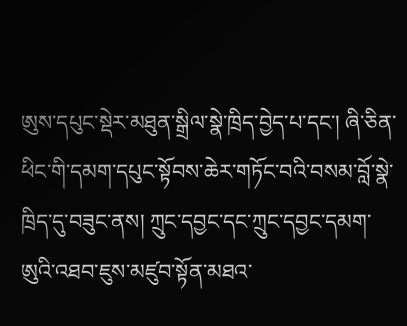ཨུས་དཔུང་སྡེར་མཐུན་སྒྲིལ་སྣེ་ཁྲིད་བྱེད་པ་དང་། ཞི་ཅིན་ཕིང་གི་དམག་དཔུང་སྟོབས་ཆེར་གཏོང་བའི་བསམ་བློ་སྣེ་ཁྲིད་དུ་བཟུང་ནས། ཀྲུང་དབྱང་དང་ཀྲུང་དབྱང་དམག་ཨུའི་འཐབ་ཇུས་མཛུབ་སྟོན་མཐའ་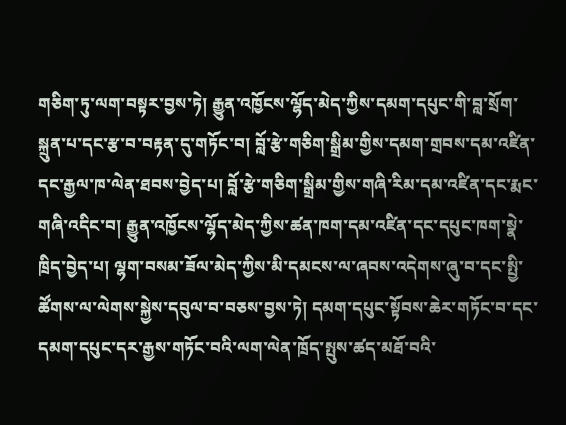གཅིག་ཏུ་ལག་བསྟར་བྱས་ཏེ། རྒྱུན་འཁྱོངས་ལྷོད་མེད་ཀྱིས་དམག་དཔུང་གི་བླ་སྲོག་སྐྲུན་པ་དང་རྩ་བ་བརྟན་དུ་གཏོང་བ། བློ་རྩེ་གཅིག་སྒྲིམ་གྱིས་དམག་གྲབས་དམ་འཛིན་དང་རྒྱལ་ཁ་ལེན་ཐབས་བྱེད་པ། བློ་རྩེ་གཅིག་སྒྲིམ་གྱིས་གཞི་རིམ་དམ་འཛིན་དང་རྨང་གཞི་འདིང་བ། རྒྱུན་འཁྱོངས་ལྷོད་མེད་ཀྱིས་ཚན་ཁག་དམ་འཛིན་དང་དཔུང་ཁག་སྣེ་ཁྲིད་བྱེད་པ། ལྷག་བསམ་ཟོལ་མེད་ཀྱིས་མི་དམངས་ལ་ཞབས་འདེགས་ཞུ་བ་དང་སྤྱི་ཚོགས་ལ་ལེགས་སྐྱེས་དབུལ་བ་བཅས་བྱས་ཏེ། དམག་དཔུང་སྟོབས་ཆེར་གཏོང་བ་དང་དམག་དཔུང་དར་རྒྱས་གཏོང་བའི་ལག་ལེན་ཁྲོད་སྤུས་ཚད་མཐོ་བའི་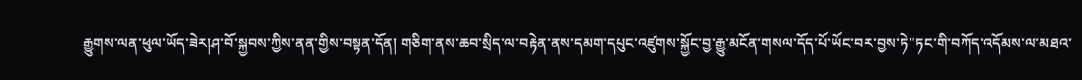རྒྱུགས་ལན་ཕུལ་ཡོད་ཟེར།ཤ་བོ་སྐྱབས་ཀྱིས་ནན་གྱིས་བསྟན་དོན། གཅིག་ནས་ཆབ་སྲིད་ལ་བརྟེན་ནས་དམག་དཔུང་འཛུགས་སྐྱོང་བྱ་རྒྱུ་མངོན་གསལ་དོད་པོ་ཡོང་བར་བྱས་ཏེ"ཏང་གི་བཀོད་འདོམས་ལ་མཐའ་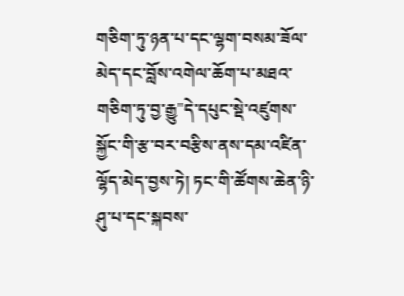གཅིག་ཏུ་ཉན་པ་དང་ལྷག་བསམ་ཟོལ་མེད་དང་བློས་འགེལ་ཆོག་པ་མཐའ་གཅིག་ཏུ་བྱ་རྒྱུ"དེ་དཔུང་སྡེ་འཛུགས་སྐྱོང་གི་རྩ་བར་བརྩིས་ནས་དམ་འཛིན་ལྷོད་མེད་བྱས་ཏེ། ཏང་གི་ཚོགས་ཆེན་ཉི་ཤུ་པ་དང་སྐབས་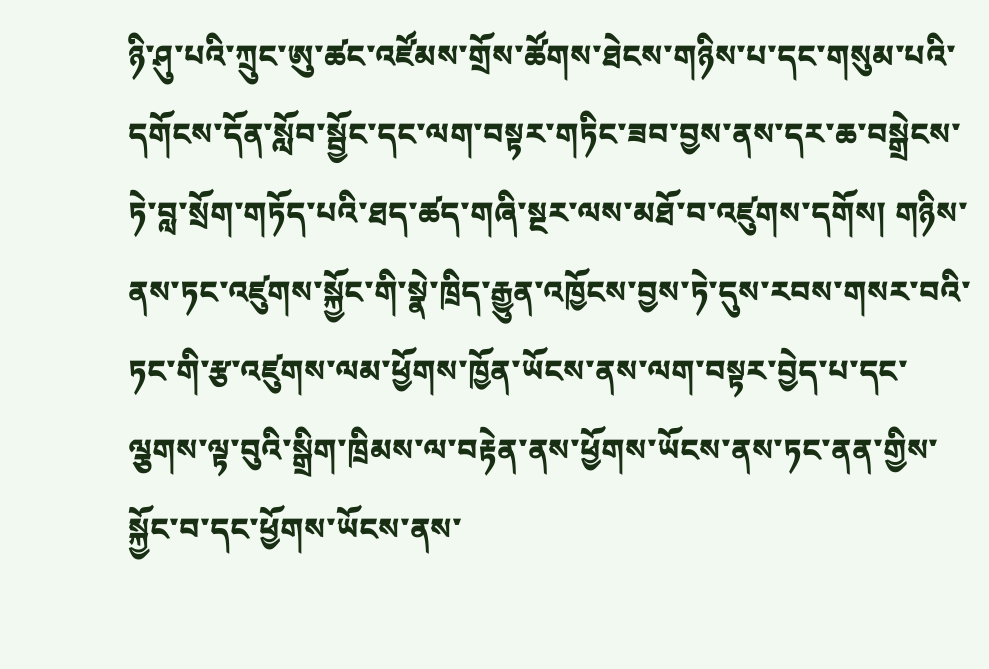ཉི་ཤུ་པའི་ཀྲུང་ཨུ་ཚང་འཛོམས་གྲོས་ཚོགས་ཐེངས་གཉིས་པ་དང་གསུམ་པའི་དགོངས་དོན་སློབ་སྦྱོང་དང་ལག་བསྟར་གཏིང་ཟབ་བྱས་ནས་དར་ཆ་བསྒྲེངས་ཏེ་བླ་སྲོག་གཏོད་པའི་ཐད་ཚད་གཞི་སྔར་ལས་མཐོ་བ་འཛུགས་དགོས། གཉིས་ནས་ཏང་འཛུགས་སྐྱོང་གི་སྣེ་ཁྲིད་རྒྱུན་འཁྱོངས་བྱས་ཏེ་དུས་རབས་གསར་བའི་ཏང་གི་རྩ་འཛུགས་ལམ་ཕྱོགས་ཁྱོན་ཡོངས་ནས་ལག་བསྟར་བྱེད་པ་དང་ལྕགས་ལྟ་བུའི་སྒྲིག་ཁྲིམས་ལ་བརྟེན་ནས་ཕྱོགས་ཡོངས་ནས་ཏང་ནན་གྱིས་སྐྱོང་བ་དང་ཕྱོགས་ཡོངས་ནས་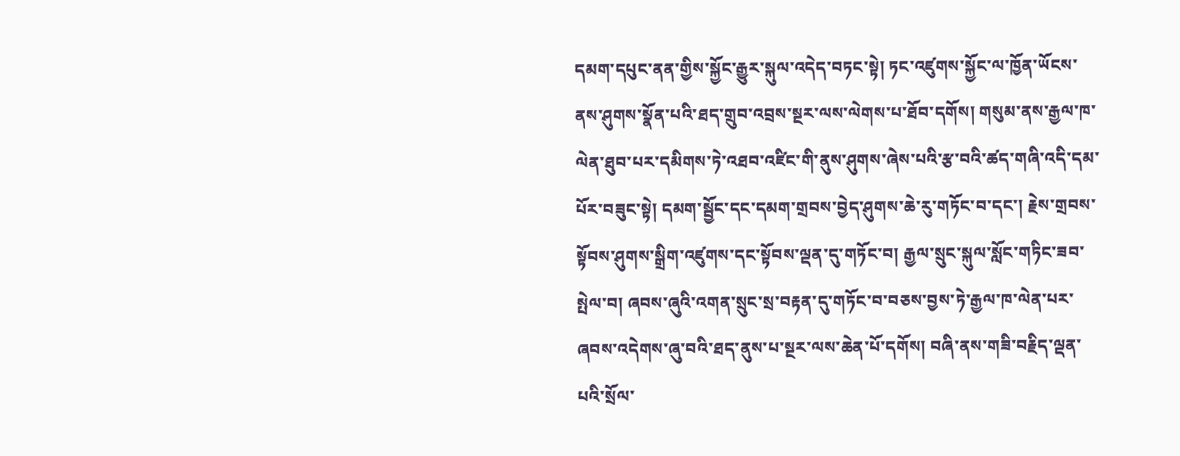དམག་དཔུང་ནན་གྱིས་སྐྱོང་རྒྱུར་སྐུལ་འདེད་བཏང་སྟེ། ཏང་འཛུགས་སྐྱོང་ལ་ཁྱོན་ཡོངས་ནས་ཤུགས་སྣོན་པའི་ཐད་གྲུབ་འབྲས་སྔར་ལས་ལེགས་པ་ཐོབ་དགོས། གསུམ་ནས་རྒྱལ་ཁ་ལེན་ཐུབ་པར་དམིགས་ཏེ་འཐབ་འཛིང་གི་ནུས་ཤུགས་ཞེས་པའི་རྩ་བའི་ཚད་གཞི་འདི་དམ་པོར་བཟུང་སྟེ། དམག་སྦྱོང་དང་དམག་གྲབས་བྱེད་ཤུགས་ཆེ་རུ་གཏོང་བ་དང་། རྗེས་གྲབས་སྟོབས་ཤུགས་སྒྲིག་འཛུགས་དང་སྟོབས་ལྡན་དུ་གཏོང་བ། རྒྱལ་སྲུང་སྐུལ་སློང་གཏིང་ཟབ་སྤེལ་བ། ཞབས་ཞུའི་འགན་སྲུང་སྲ་བརྟན་དུ་གཏོང་བ་བཅས་བྱས་ཏེ་རྒྱལ་ཁ་ལེན་པར་ཞབས་འདེགས་ཞུ་བའི་ཐད་ནུས་པ་སྔར་ལས་ཆེན་པོ་དགོས། བཞི་ནས་གཟི་བརྗིད་ལྡན་པའི་སྲོལ་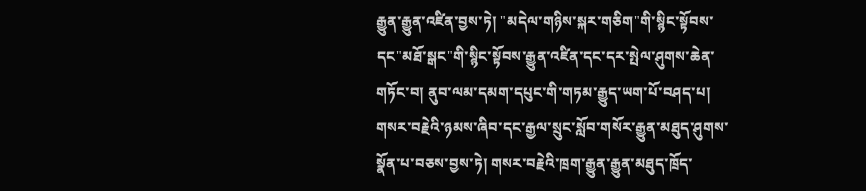རྒྱུན་རྒྱུན་འཛིན་བྱས་ཏེ། "མདེལ་གཉིས་སྐར་གཅིག"གི་སྙིང་སྟོབས་དང"མཐོ་སྒང"གི་སྙིང་སྟོབས་རྒྱུན་འཛིན་དང་དར་སྤེལ་ཤུགས་ཆེན་གཏོང་བ། ནུབ་ལམ་དམག་དཔུང་གི་གཏམ་རྒྱུད་ཡག་པོ་བཤད་པ། གསར་བརྗེའི་ཉམས་ཞིབ་དང་རྒྱལ་སྲུང་སློབ་གསོར་རྒྱུན་མཐུད་ཤུགས་སྣོན་པ་བཅས་བྱས་ཏེ། གསར་བརྗེའི་ཁྲག་རྒྱུན་རྒྱུན་མཐུད་ཁྲོད་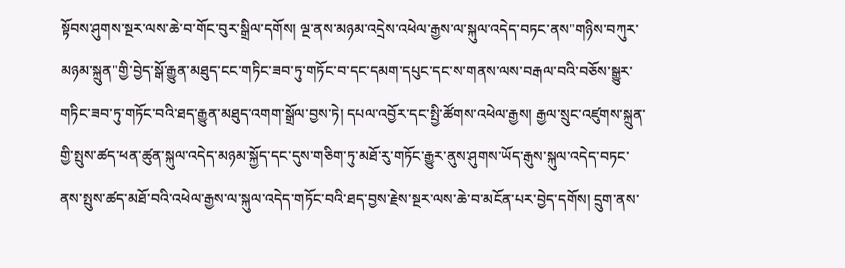སྟོབས་ཤུགས་སྔར་ལས་ཆེ་བ་གོང་བུར་སྒྲིལ་དགོས། ལྔ་ནས་མཉམ་འདྲེས་འཕེལ་རྒྱས་ལ་སྐུལ་འདེད་བཏང་ནས"གཉིས་བཀུར་མཉམ་སྐྲུན"གྱི་བྱེད་སྒོ་རྒྱུན་མཐུད་ངང་གཏིང་ཟབ་ཏུ་གཏོང་བ་དང་དམག་དཔུང་དང་ས་གནས་ལས་བརྒལ་བའི་བཅོས་སྒྱུར་གཏིང་ཟབ་ཏུ་གཏོང་བའི་ཐད་རྒྱུན་མཐུད་འགག་སྒྲོལ་བྱས་ཏེ། དཔལ་འབྱོར་དང་སྤྱི་ཚོགས་འཕེལ་རྒྱས། རྒྱལ་སྲུང་འཛུགས་སྐྲུན་གྱི་སྤུས་ཚད་ཕན་ཚུན་སྐུལ་འདེད་མཉམ་སྐྱོད་དང་དུས་གཅིག་ཏུ་མཐོ་རུ་གཏོང་རྒྱུར་ནུས་ཤུགས་ཡོད་རྒུས་སྐུལ་འདེད་བཏང་ནས་སྤུས་ཚད་མཐོ་བའི་འཕེལ་རྒྱས་ལ་སྐུལ་འདེད་གཏོང་བའི་ཐད་བྱས་རྗེས་སྔར་ལས་ཆེ་བ་མངོན་པར་བྱེད་དགོས། དྲུག་ནས་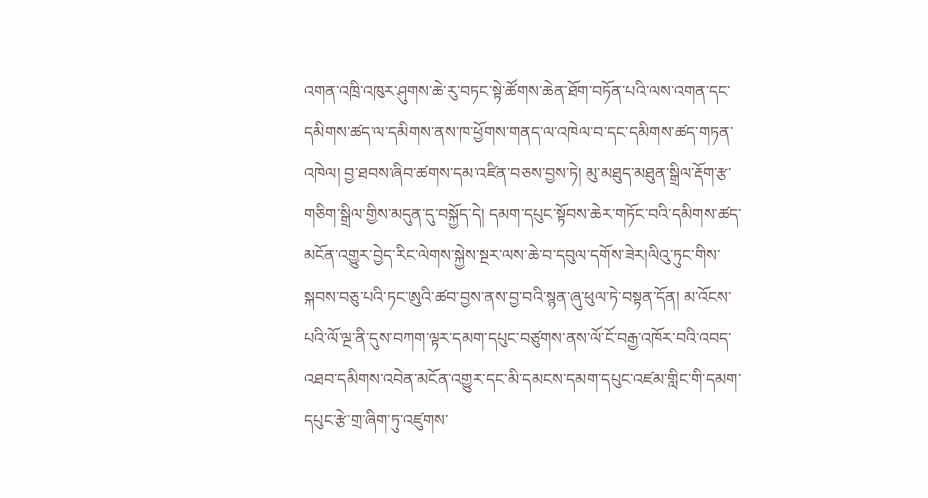འགན་འཁྲི་འཁུར་ཤུགས་ཆེ་རུ་བཏང་སྟེ་ཚོགས་ཆེན་ཐོག་བཏོན་པའི་ལས་འགན་དང་དམིགས་ཚད་ལ་དམིགས་ནས་ཁ་ཕྱོགས་གནད་ལ་འཁེལ་བ་དང་དམིགས་ཚད་གཏན་འཁེལ། བྱ་ཐབས་ཞིབ་ཚགས་དམ་འཛིན་བཅས་བྱས་ཏེ། མུ་མཐུད་མཐུན་སྒྲིལ་རྡོག་རྩ་གཅིག་སྒྲིལ་གྱིས་མདུན་དུ་བསྐྱོད་དེ། དམག་དཔུང་སྟོབས་ཆེར་གཏོང་བའི་དམིགས་ཚད་མངོན་འགྱུར་བྱེད་རིང་ལེགས་སྐྱེས་སྔར་ལས་ཆེ་བ་དབུལ་དགོས་ཟེར།ལིའུ་ཏུང་གིས་སྐབས་བཅུ་པའི་ཏང་ཨུའི་ཚབ་བྱས་ནས་བྱ་བའི་སྙན་ཞུ་ཕུལ་ཏེ་བསྟན་དོན། མ་འོངས་པའི་ལོ་ལྔ་ནི་དུས་བཀག་ལྟར་དམག་དཔུང་བཙུགས་ནས་ལོ་ངོ་བརྒྱ་འཁོར་བའི་འབད་འཐབ་དམིགས་འབེན་མངོན་འགྱུར་དང་མི་དམངས་དམག་དཔུང་འཛམ་གླིང་གི་དམག་དཔུང་རྩེ་གྲ་ཞིག་ཏུ་འཛུགས་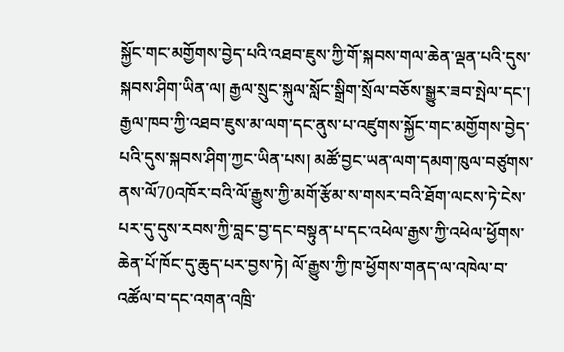སྐྱོང་གང་མགྱོགས་བྱེད་པའི་འཐབ་ཇུས་ཀྱི་གོ་སྐབས་གལ་ཆེན་ལྡན་པའི་དུས་སྐབས་ཤིག་ཡིན་ལ། རྒྱལ་སྲུང་སྐུལ་སློང་སྒྲིག་སྲོལ་བཅོས་སྒྱུར་ཟབ་སྤེལ་དང་། རྒྱལ་ཁབ་ཀྱི་འཐབ་ཇུས་མ་ལག་དང་ནུས་པ་འཛུགས་སྐྱོང་གང་མགྱོགས་བྱེད་པའི་དུས་སྐབས་ཤིག་ཀྱང་ཡིན་པས། མཚོ་བྱང་ཡན་ལག་དམག་ཁུལ་བཙུགས་ནས་ལོ70འཁོར་བའི་ལོ་རྒྱུས་ཀྱི་མགོ་རྩོམ་ས་གསར་བའི་ཐོག་ལངས་ཏེ་ངེས་པར་དུ་དུས་རབས་ཀྱི་བླང་བྱ་དང་བསྟུན་པ་དང་འཕེལ་རྒྱས་ཀྱི་འཕེལ་ཕྱོགས་ཆེན་པོ་ཁོང་དུ་ཆུད་པར་བྱས་ཏེ། ལོ་རྒྱུས་ཀྱི་ཁ་ཕྱོགས་གནད་ལ་འཁེལ་བ་འཚོལ་བ་དང་འགན་འཁྲི་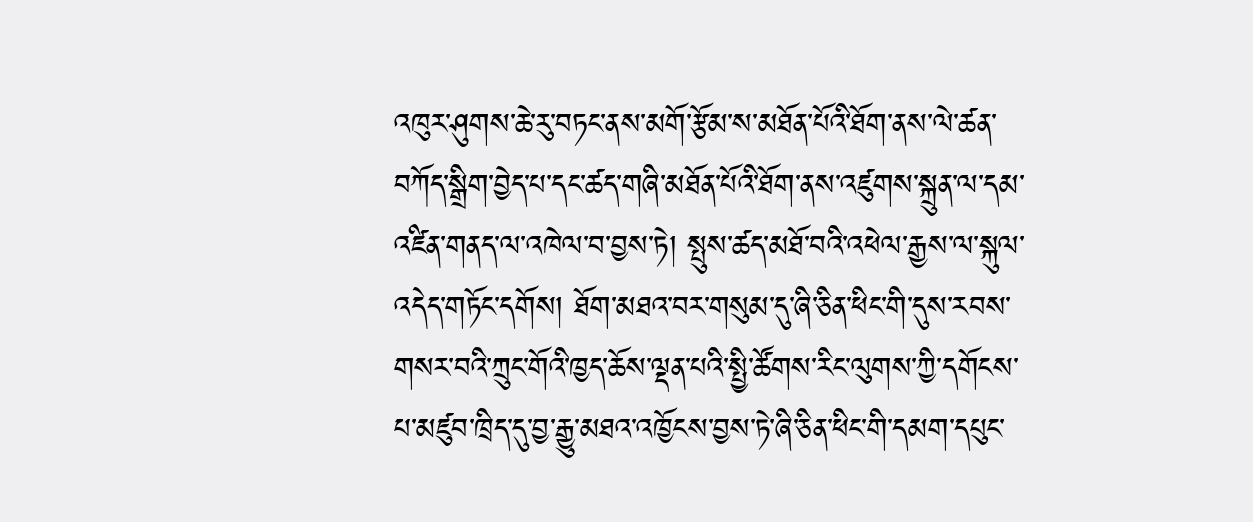འཁུར་ཤུགས་ཆེ་རུ་བཏང་ནས་མགོ་རྩོམ་ས་མཐོན་པོའི་ཐོག་ནས་ལེ་ཚན་བཀོད་སྒྲིག་བྱེད་པ་དང་ཚད་གཞི་མཐོན་པོའི་ཐོག་ནས་འཛུགས་སྐྲུན་ལ་དམ་འཛིན་གནད་ལ་འཁེལ་བ་བྱས་ཏེ། སྤུས་ཚད་མཐོ་བའི་འཕེལ་རྒྱས་ལ་སྐུལ་འདེད་གཏོང་དགོས། ཐོག་མཐའ་བར་གསུམ་དུ་ཞི་ཅིན་ཕིང་གི་དུས་རབས་གསར་བའི་ཀྲུང་གོའི་ཁྱད་ཆོས་ལྡན་པའི་སྤྱི་ཚོགས་རིང་ལུགས་ཀྱི་དགོངས་པ་མཛུབ་ཁྲིད་དུ་བྱ་རྒྱུ་མཐའ་འཁྱོངས་བྱས་ཏེ་ཞི་ཅིན་ཕིང་གི་དམག་དཔུང་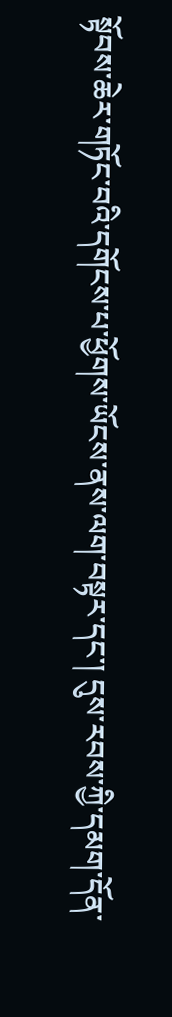སྟོབས་ཆེར་གཏོང་བའི་དགོངས་པ་ཕྱོགས་ཡོངས་ནས་ལག་བསྟར་དང་། དུས་རབས་ཀྱི་དམག་དོན་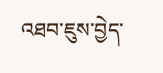འཐབ་ཇུས་བྱེད་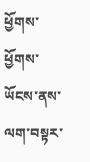ཕྱོགས་ཕྱོགས་ཡོངས་ནས་ལག་བསྟར་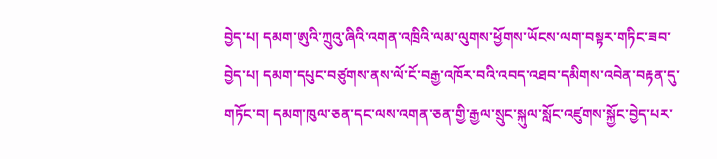བྱེད་པ། དམག་ཨུའི་ཀྲུའུ་ཞིའི་འགན་འཁྲིའི་ལམ་ལུགས་ཕྱོགས་ཡོངས་ལག་བསྟར་གཏིང་ཟབ་བྱེད་པ། དམག་དཔུང་བཙུགས་ནས་ལོ་ངོ་བརྒྱ་འཁོར་བའི་འབད་འཐབ་དམིགས་འབེན་བརྟན་དུ་གཏོང་བ། དམག་ཁུལ་ཅན་དང་ལས་འགན་ཅན་གྱི་རྒྱལ་སྲུང་སྐུལ་སློང་འཛུགས་སྐྱོང་བྱེད་པར་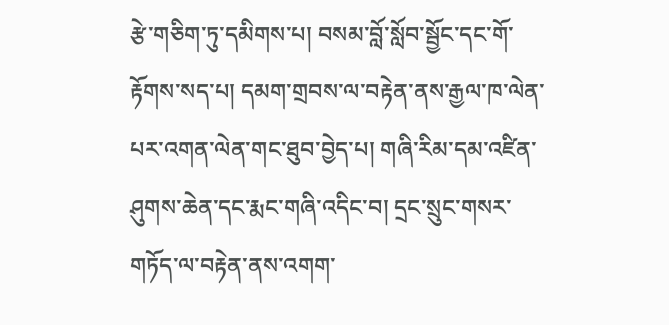རྩེ་གཅིག་ཏུ་དམིགས་པ། བསམ་བློ་སློབ་སྦྱོང་དང་གོ་རྟོགས་སད་པ། དམག་གྲབས་ལ་བརྟེན་ནས་རྒྱལ་ཁ་ལེན་པར་འགན་ལེན་གང་ཐུབ་བྱེད་པ། གཞི་རིམ་དམ་འཛིན་ཤུགས་ཆེན་དང་རྨང་གཞི་འདིང་བ། དྲང་སྲུང་གསར་གཏོད་ལ་བརྟེན་ནས་འགག་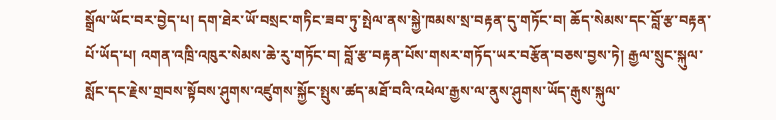སྒྲོལ་ཡོང་བར་བྱེད་པ། དག་ཐེར་ཡོ་བསྲང་གཏིང་ཟབ་ཏུ་སྤེལ་ནས་སྐྱེ་ཁམས་སྲ་བརྟན་དུ་གཏོང་བ། ཆོད་སེམས་དང་བློ་རྩ་བརྟན་པོ་ཡོད་པ། འགན་འཁྲི་འཁུར་སེམས་ཆེ་རུ་གཏོང་བ། བློ་རྩ་བརྟན་པོས་གསར་གཏོད་ཡར་བརྩོན་བཅས་བྱས་ཏེ། རྒྱལ་སྲུང་སྐུལ་སློང་དང་རྗེས་གྲབས་སྟོབས་ཤུགས་འཛུགས་སྐྱོང་སྤུས་ཚད་མཐོ་བའི་འཕེལ་རྒྱས་ལ་ནུས་ཤུགས་ཡོད་རྒུས་སྐུལ་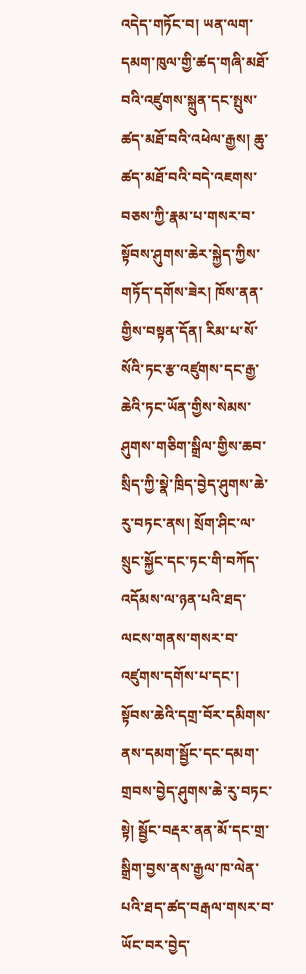འདེད་གཏོང་བ། ཡན་ལག་དམག་ཁུལ་གྱི་ཚད་གཞི་མཐོ་བའི་འཛུགས་སྐྲུན་དང་སྤུས་ཚད་མཐོ་བའི་འཕེལ་རྒྱས། ཆུ་ཚད་མཐོ་བའི་བདེ་འཇགས་བཅས་ཀྱི་རྣམ་པ་གསར་བ་སྟོབས་ཤུགས་ཆེར་སྐྱེད་ཀྱིས་གཏོད་དགོས་ཟེར། ཁོས་ནན་གྱིས་བསྟན་དོན། རིམ་པ་སོ་སོའི་ཏང་རྩ་འཛུགས་དང་རྒྱ་ཆེའི་ཏང་ཡོན་གྱིས་སེམས་ཤུགས་གཅིག་སྒྲིལ་གྱིས་ཆབ་སྲིད་ཀྱི་སྣེ་ཁྲིད་བྱེད་ཤུགས་ཆེ་རུ་བཏང་ནས། སྲོག་ཤིང་ལ་སྲུང་སྐྱོང་དང་ཏང་གི་བཀོད་འདོམས་ལ་ཉན་པའི་ཐད་ལངས་གནས་གསར་བ་འཛུགས་དགོས་པ་དང་། སྟོབས་ཆེའི་དགྲ་བོར་དམིགས་ནས་དམག་སྦྱོང་དང་དམག་གྲབས་བྱེད་ཤུགས་ཆེ་རུ་བཏང་སྟེ། སྦྱོང་བརྡར་ནན་མོ་དང་གྲ་སྒྲིག་བྱས་ནས་རྒྱལ་ཁ་ལེན་པའི་ཐད་ཚད་བརྒལ་གསར་བ་ཡོང་བར་བྱེད་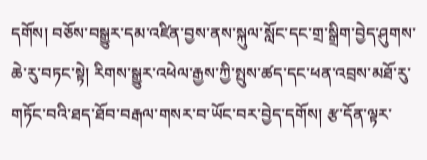དགོས། བཅོས་བསྒྱུར་དམ་འཛིན་བྱས་ནས་སྐུལ་སློང་དང་གྲ་སྒྲིག་བྱེད་ཤུགས་ཆེ་རུ་བཏང་སྟེ། རིགས་སྒྱུར་འཕེལ་རྒྱས་ཀྱི་སྤུས་ཚད་དང་ཕན་འབྲས་མཐོ་རུ་གཏོང་བའི་ཐད་ཐོབ་བརྒལ་གསར་བ་ཡོང་བར་བྱེད་དགོས། རྩ་དོན་ལྟར་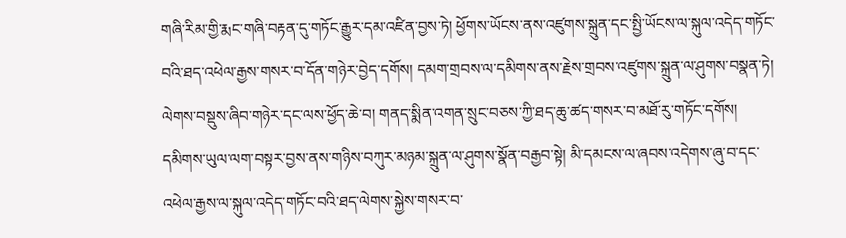གཞི་རིམ་གྱི་རྨང་གཞི་བརྟན་དུ་གཏོང་རྒྱུར་དམ་འཛིན་བྱས་ཏེ། ཕྱོགས་ཡོངས་ནས་འཛུགས་སྐྲུན་དང་སྤྱི་ཡོངས་ལ་སྐུལ་འདེད་གཏོང་བའི་ཐད་འཕེལ་རྒྱས་གསར་བ་དོན་གཉེར་བྱེད་དགོས། དམག་གྲབས་ལ་དམིགས་ནས་རྗེས་གྲབས་འཛུགས་སྐྲུན་ལ་ཤུགས་བསྣན་ཏེ། ལེགས་བསྡུས་ཞིབ་གཉེར་དང་ལས་ཕྱོད་ཆེ་བ། གནད་སྨིན་འགན་སྲུང་བཅས་ཀྱི་ཐད་ཆུ་ཚད་གསར་བ་མཐོ་རུ་གཏོང་དགོས། དམིགས་ཡུལ་ལག་བསྟར་བྱས་ནས་གཉིས་བཀུར་མཉམ་སྐྲུན་ལ་ཤུགས་སྣོན་བརྒྱབ་སྟེ། མི་དམངས་ལ་ཞབས་འདེགས་ཞུ་བ་དང་འཕེལ་རྒྱས་ལ་སྐུལ་འདེད་གཏོང་བའི་ཐད་ལེགས་སྐྱེས་གསར་བ་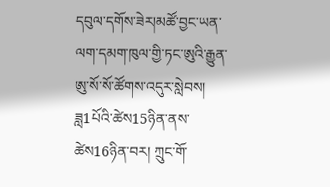དབུལ་དགོས་ཟེར།མཚོ་བྱང་ཡན་ལག་དམག་ཁུལ་གྱི་ཏང་ཨུའི་རྒྱུན་ཨུ་སོ་སོ་ཚོགས་འདུར་སླེབས།
ཟླ1པོའི་ཚེས15ཉིན་ནས་ཚེས16ཉིན་བར། ཀྲུང་གོ་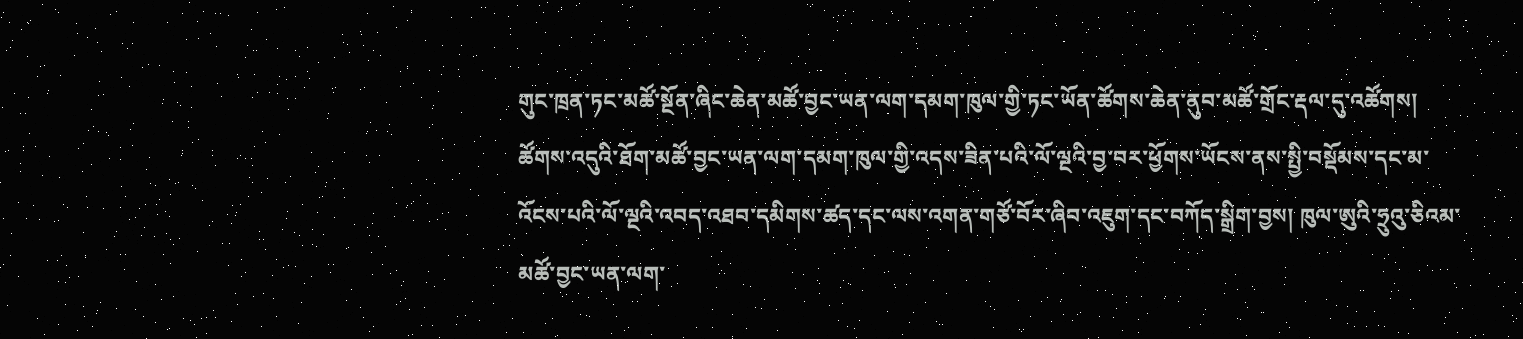གུང་ཁྲན་ཏང་མཚོ་སྔོན་ཞིང་ཆེན་མཚོ་བྱང་ཡན་ལག་དམག་ཁུལ་གྱི་ཏང་ཡོན་ཚོགས་ཆེན་ནུབ་མཚོ་གྲོང་རྡལ་དུ་འཚོགས། ཚོགས་འདུའི་ཐོག་མཚོ་བྱང་ཡན་ལག་དམག་ཁུལ་གྱི་འདས་ཟིན་པའི་ལོ་ལྔའི་བྱ་བར་ཕྱོགས་ཡོངས་ནས་སྤྱི་བསྡོམས་དང་མ་འོངས་པའི་ལོ་ལྔའི་འབད་འཐབ་དམིགས་ཚད་དང་ལས་འགན་གཙོ་བོར་ཞིབ་འཇུག་དང་བཀོད་སྒྲིག་བྱས། ཁུལ་ཨུའི་ཧྲུའུ་ཅིའམ་མཚོ་བྱང་ཡན་ལག་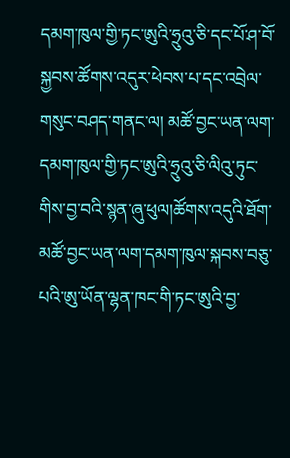དམག་ཁུལ་གྱི་ཏང་ཨུའི་ཧྲུའུ་ཅི་དང་པོ་ཤ་བོ་སྐྱབས་ཚོགས་འདུར་ཕེབས་པ་དང་འབྲེལ་གསུང་བཤད་གནང་ལ། མཚོ་བྱང་ཡན་ལག་དམག་ཁུལ་གྱི་ཏང་ཨུའི་ཧྲུའུ་ཅི་ལིའུ་ཏུང་གིས་བྱ་བའི་སྙན་ཞུ་ཕུལ།ཚོགས་འདུའི་ཐོག་མཚོ་བྱང་ཡན་ལག་དམག་ཁུལ་སྐབས་བཅུ་པའི་ཨུ་ཡོན་ལྷན་ཁང་གི་ཏང་ཨུའི་བྱ་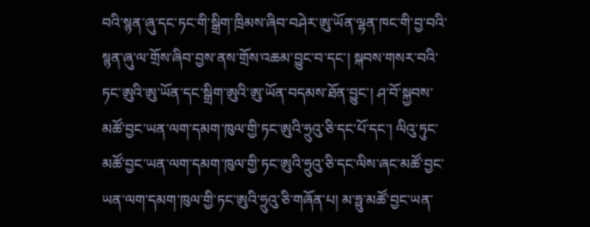བའི་སྙན་ཞུ་དང་ཏང་གི་སྒྲིག་ཁྲིམས་ཞིབ་བཤེར་ཨུ་ཡོན་ལྷན་ཁང་གི་བྱ་བའི་སྙན་ཞུ་ལ་གྲོས་ཞིབ་བྱས་ནས་གྲོས་འཆམ་བྱུང་བ་དང་། སྐབས་གསར་བའི་ཏང་ཨུའི་ཨུ་ཡོན་དང་སྒྲིག་ཨུའི་ཨུ་ཡོན་བདམས་ཐོན་བྱུང་། ཤ་བོ་སྐྱབས་མཚོ་བྱང་ཡན་ལག་དམག་ཁུལ་གྱི་ཏང་ཨུའི་ཧྲུའུ་ཅི་དང་པོ་དང་། ལིའུ་ཏུང་མཚོ་བྱང་ཡན་ལག་དམག་ཁུལ་གྱི་ཏང་ཨུའི་ཧྲུའུ་ཅི་དང་ལིས་ཞང་མཚོ་བྱང་ཡན་ལག་དམག་ཁུལ་གྱི་ཏང་ཨུའི་ཧྲུའུ་ཅི་གཞོན་པ། མ་ཧྥུ་མཚོ་བྱང་ཡན་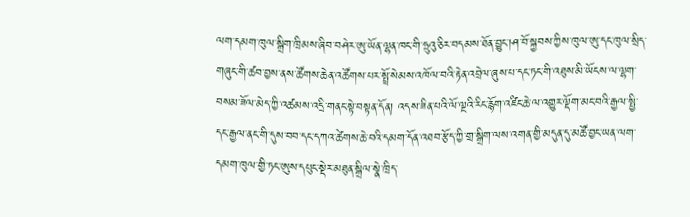ལག་དམག་ཁུལ་སྒྲིག་ཁྲིམས་ཞིབ་བཤེར་ཨུ་ཡོན་ལྷན་ཁང་གི་ཧྲུའུ་ཅིར་བདམས་ཐོན་བྱུང་།ཤ་བོ་སྐྱབས་ཀྱིས་ཁུལ་ཨུ་དང་ཁུལ་སྲིད་གཞུང་གི་ཚབ་བྱས་ནས་ཚོགས་ཆེན་འཚོགས་པར་སྤྲོ་སེམས་འཁོལ་བའི་རྟེན་འབྲེལ་ཞུས་པ་དང་ཏང་གི་འཐུས་མི་ཡོངས་ལ་ལྷག་བསམ་ཟོལ་མེད་ཀྱི་འཚམས་འདྲི་གནང་སྟེ་བསྟན་དོན། འདས་ཟིན་པའི་ལོ་ལྔའི་རིང་རྙོག་འཛིང་ཆེ་ལ་འགྱུར་ལྡོག་མང་བའི་རྒྱལ་སྤྱི་དང་རྒྱལ་ནང་གི་དུས་བབ་དང་དཀའ་ཚེགས་ཆེ་བའི་དམག་དོན་འཐབ་རྩོད་ཀྱི་གྲ་སྒྲིག་ལས་འགན་གྱི་མདུན་དུ་མཚོ་བྱང་ཡན་ལག་དམག་ཁུལ་གྱི་ཏང་ཨུས་དཔུང་སྡེར་མཐུན་སྒྲིལ་སྣེ་ཁྲིད་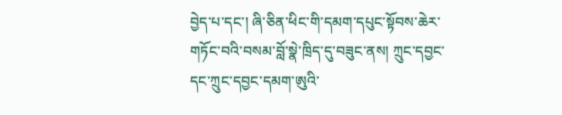བྱེད་པ་དང་། ཞི་ཅིན་ཕིང་གི་དམག་དཔུང་སྟོབས་ཆེར་གཏོང་བའི་བསམ་བློ་སྣེ་ཁྲིད་དུ་བཟུང་ནས། ཀྲུང་དབྱང་དང་ཀྲུང་དབྱང་དམག་ཨུའི་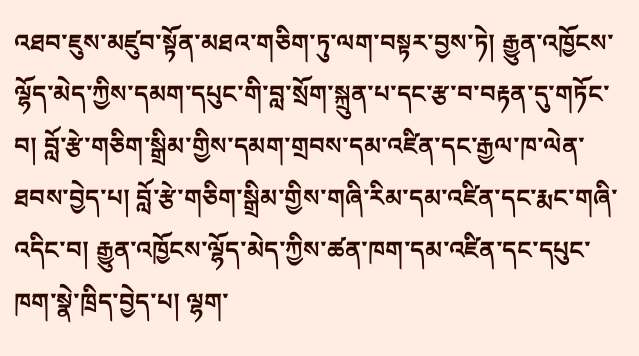འཐབ་ཇུས་མཛུབ་སྟོན་མཐའ་གཅིག་ཏུ་ལག་བསྟར་བྱས་ཏེ། རྒྱུན་འཁྱོངས་ལྷོད་མེད་ཀྱིས་དམག་དཔུང་གི་བླ་སྲོག་སྐྲུན་པ་དང་རྩ་བ་བརྟན་དུ་གཏོང་བ། བློ་རྩེ་གཅིག་སྒྲིམ་གྱིས་དམག་གྲབས་དམ་འཛིན་དང་རྒྱལ་ཁ་ལེན་ཐབས་བྱེད་པ། བློ་རྩེ་གཅིག་སྒྲིམ་གྱིས་གཞི་རིམ་དམ་འཛིན་དང་རྨང་གཞི་འདིང་བ། རྒྱུན་འཁྱོངས་ལྷོད་མེད་ཀྱིས་ཚན་ཁག་དམ་འཛིན་དང་དཔུང་ཁག་སྣེ་ཁྲིད་བྱེད་པ། ལྷག་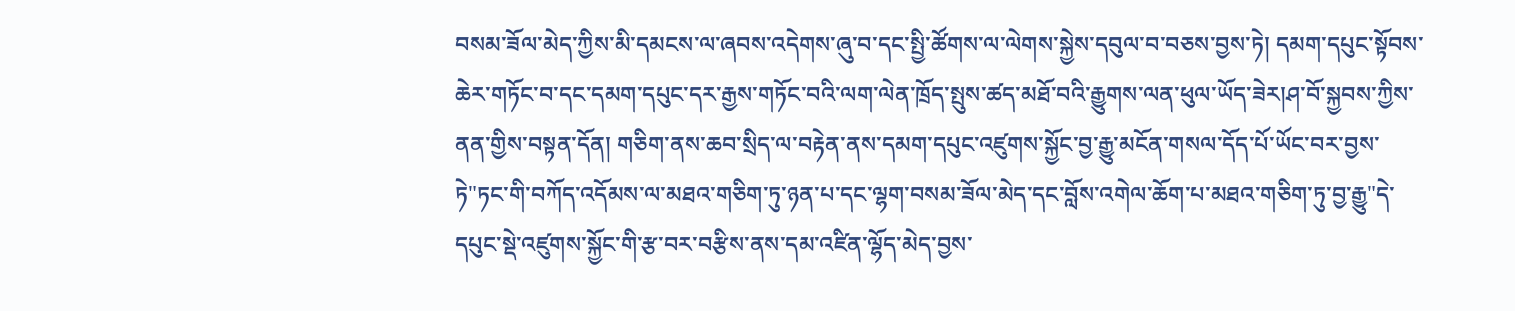བསམ་ཟོལ་མེད་ཀྱིས་མི་དམངས་ལ་ཞབས་འདེགས་ཞུ་བ་དང་སྤྱི་ཚོགས་ལ་ལེགས་སྐྱེས་དབུལ་བ་བཅས་བྱས་ཏེ། དམག་དཔུང་སྟོབས་ཆེར་གཏོང་བ་དང་དམག་དཔུང་དར་རྒྱས་གཏོང་བའི་ལག་ལེན་ཁྲོད་སྤུས་ཚད་མཐོ་བའི་རྒྱུགས་ལན་ཕུལ་ཡོད་ཟེར།ཤ་བོ་སྐྱབས་ཀྱིས་ནན་གྱིས་བསྟན་དོན། གཅིག་ནས་ཆབ་སྲིད་ལ་བརྟེན་ནས་དམག་དཔུང་འཛུགས་སྐྱོང་བྱ་རྒྱུ་མངོན་གསལ་དོད་པོ་ཡོང་བར་བྱས་ཏེ"ཏང་གི་བཀོད་འདོམས་ལ་མཐའ་གཅིག་ཏུ་ཉན་པ་དང་ལྷག་བསམ་ཟོལ་མེད་དང་བློས་འགེལ་ཆོག་པ་མཐའ་གཅིག་ཏུ་བྱ་རྒྱུ"དེ་དཔུང་སྡེ་འཛུགས་སྐྱོང་གི་རྩ་བར་བརྩིས་ནས་དམ་འཛིན་ལྷོད་མེད་བྱས་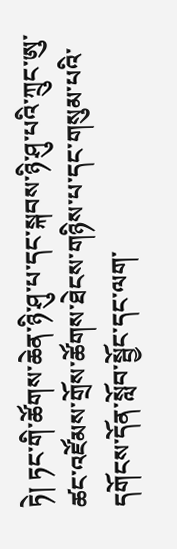ཏེ། ཏང་གི་ཚོགས་ཆེན་ཉི་ཤུ་པ་དང་སྐབས་ཉི་ཤུ་པའི་ཀྲུང་ཨུ་ཚང་འཛོམས་གྲོས་ཚོགས་ཐེངས་གཉིས་པ་དང་གསུམ་པའི་དགོངས་དོན་སློབ་སྦྱོང་དང་ལག་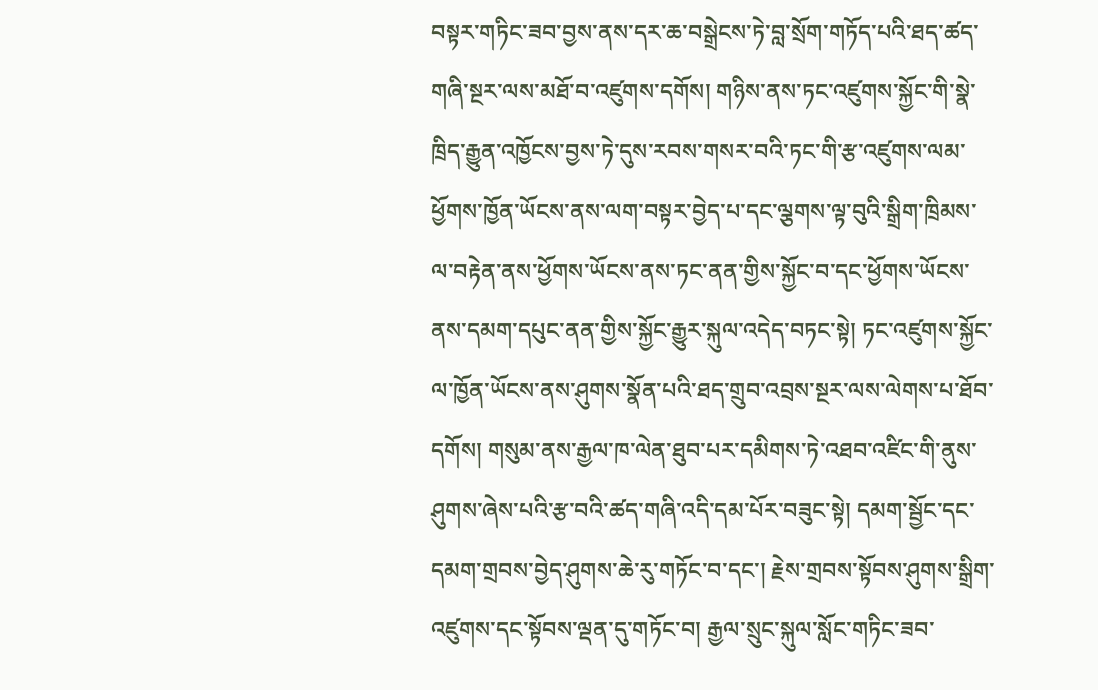བསྟར་གཏིང་ཟབ་བྱས་ནས་དར་ཆ་བསྒྲེངས་ཏེ་བླ་སྲོག་གཏོད་པའི་ཐད་ཚད་གཞི་སྔར་ལས་མཐོ་བ་འཛུགས་དགོས། གཉིས་ནས་ཏང་འཛུགས་སྐྱོང་གི་སྣེ་ཁྲིད་རྒྱུན་འཁྱོངས་བྱས་ཏེ་དུས་རབས་གསར་བའི་ཏང་གི་རྩ་འཛུགས་ལམ་ཕྱོགས་ཁྱོན་ཡོངས་ནས་ལག་བསྟར་བྱེད་པ་དང་ལྕགས་ལྟ་བུའི་སྒྲིག་ཁྲིམས་ལ་བརྟེན་ནས་ཕྱོགས་ཡོངས་ནས་ཏང་ནན་གྱིས་སྐྱོང་བ་དང་ཕྱོགས་ཡོངས་ནས་དམག་དཔུང་ནན་གྱིས་སྐྱོང་རྒྱུར་སྐུལ་འདེད་བཏང་སྟེ། ཏང་འཛུགས་སྐྱོང་ལ་ཁྱོན་ཡོངས་ནས་ཤུགས་སྣོན་པའི་ཐད་གྲུབ་འབྲས་སྔར་ལས་ལེགས་པ་ཐོབ་དགོས། གསུམ་ནས་རྒྱལ་ཁ་ལེན་ཐུབ་པར་དམིགས་ཏེ་འཐབ་འཛིང་གི་ནུས་ཤུགས་ཞེས་པའི་རྩ་བའི་ཚད་གཞི་འདི་དམ་པོར་བཟུང་སྟེ། དམག་སྦྱོང་དང་དམག་གྲབས་བྱེད་ཤུགས་ཆེ་རུ་གཏོང་བ་དང་། རྗེས་གྲབས་སྟོབས་ཤུགས་སྒྲིག་འཛུགས་དང་སྟོབས་ལྡན་དུ་གཏོང་བ། རྒྱལ་སྲུང་སྐུལ་སློང་གཏིང་ཟབ་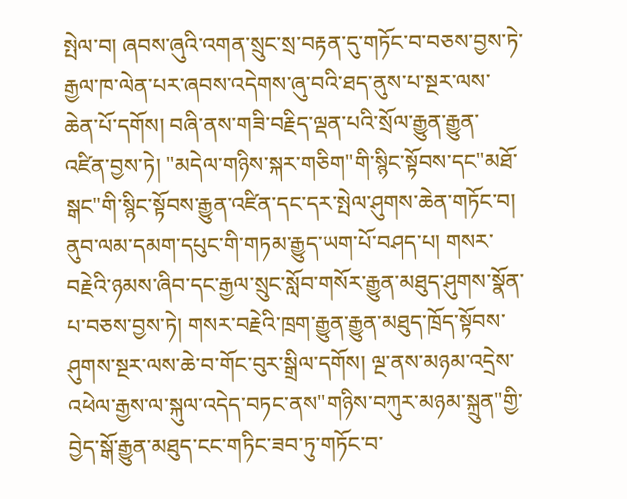སྤེལ་བ། ཞབས་ཞུའི་འགན་སྲུང་སྲ་བརྟན་དུ་གཏོང་བ་བཅས་བྱས་ཏེ་རྒྱལ་ཁ་ལེན་པར་ཞབས་འདེགས་ཞུ་བའི་ཐད་ནུས་པ་སྔར་ལས་ཆེན་པོ་དགོས། བཞི་ནས་གཟི་བརྗིད་ལྡན་པའི་སྲོལ་རྒྱུན་རྒྱུན་འཛིན་བྱས་ཏེ། "མདེལ་གཉིས་སྐར་གཅིག"གི་སྙིང་སྟོབས་དང"མཐོ་སྒང"གི་སྙིང་སྟོབས་རྒྱུན་འཛིན་དང་དར་སྤེལ་ཤུགས་ཆེན་གཏོང་བ། ནུབ་ལམ་དམག་དཔུང་གི་གཏམ་རྒྱུད་ཡག་པོ་བཤད་པ། གསར་བརྗེའི་ཉམས་ཞིབ་དང་རྒྱལ་སྲུང་སློབ་གསོར་རྒྱུན་མཐུད་ཤུགས་སྣོན་པ་བཅས་བྱས་ཏེ། གསར་བརྗེའི་ཁྲག་རྒྱུན་རྒྱུན་མཐུད་ཁྲོད་སྟོབས་ཤུགས་སྔར་ལས་ཆེ་བ་གོང་བུར་སྒྲིལ་དགོས། ལྔ་ནས་མཉམ་འདྲེས་འཕེལ་རྒྱས་ལ་སྐུལ་འདེད་བཏང་ནས"གཉིས་བཀུར་མཉམ་སྐྲུན"གྱི་བྱེད་སྒོ་རྒྱུན་མཐུད་ངང་གཏིང་ཟབ་ཏུ་གཏོང་བ་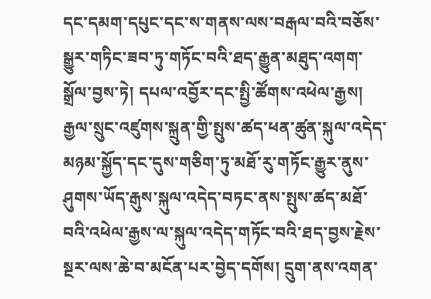དང་དམག་དཔུང་དང་ས་གནས་ལས་བརྒལ་བའི་བཅོས་སྒྱུར་གཏིང་ཟབ་ཏུ་གཏོང་བའི་ཐད་རྒྱུན་མཐུད་འགག་སྒྲོལ་བྱས་ཏེ། དཔལ་འབྱོར་དང་སྤྱི་ཚོགས་འཕེལ་རྒྱས། རྒྱལ་སྲུང་འཛུགས་སྐྲུན་གྱི་སྤུས་ཚད་ཕན་ཚུན་སྐུལ་འདེད་མཉམ་སྐྱོད་དང་དུས་གཅིག་ཏུ་མཐོ་རུ་གཏོང་རྒྱུར་ནུས་ཤུགས་ཡོད་རྒུས་སྐུལ་འདེད་བཏང་ནས་སྤུས་ཚད་མཐོ་བའི་འཕེལ་རྒྱས་ལ་སྐུལ་འདེད་གཏོང་བའི་ཐད་བྱས་རྗེས་སྔར་ལས་ཆེ་བ་མངོན་པར་བྱེད་དགོས། དྲུག་ནས་འགན་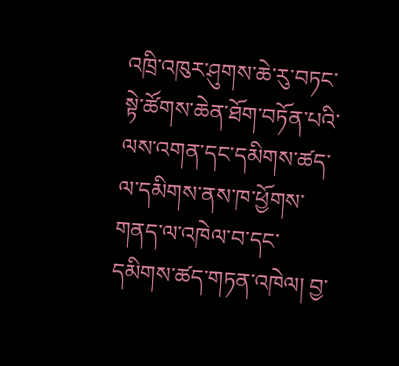འཁྲི་འཁུར་ཤུགས་ཆེ་རུ་བཏང་སྟེ་ཚོགས་ཆེན་ཐོག་བཏོན་པའི་ལས་འགན་དང་དམིགས་ཚད་ལ་དམིགས་ནས་ཁ་ཕྱོགས་གནད་ལ་འཁེལ་བ་དང་དམིགས་ཚད་གཏན་འཁེལ། བྱ་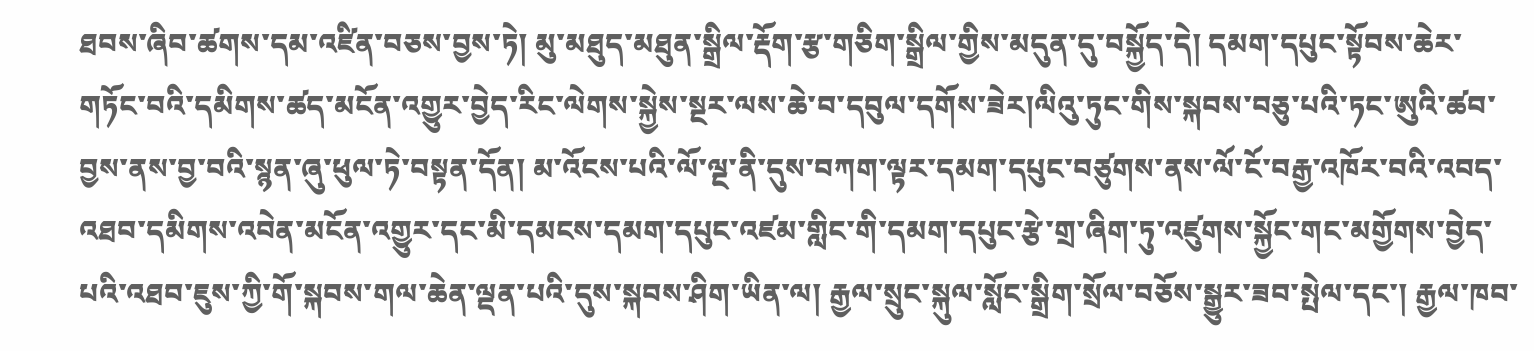ཐབས་ཞིབ་ཚགས་དམ་འཛིན་བཅས་བྱས་ཏེ། མུ་མཐུད་མཐུན་སྒྲིལ་རྡོག་རྩ་གཅིག་སྒྲིལ་གྱིས་མདུན་དུ་བསྐྱོད་དེ། དམག་དཔུང་སྟོབས་ཆེར་གཏོང་བའི་དམིགས་ཚད་མངོན་འགྱུར་བྱེད་རིང་ལེགས་སྐྱེས་སྔར་ལས་ཆེ་བ་དབུལ་དགོས་ཟེར།ལིའུ་ཏུང་གིས་སྐབས་བཅུ་པའི་ཏང་ཨུའི་ཚབ་བྱས་ནས་བྱ་བའི་སྙན་ཞུ་ཕུལ་ཏེ་བསྟན་དོན། མ་འོངས་པའི་ལོ་ལྔ་ནི་དུས་བཀག་ལྟར་དམག་དཔུང་བཙུགས་ནས་ལོ་ངོ་བརྒྱ་འཁོར་བའི་འབད་འཐབ་དམིགས་འབེན་མངོན་འགྱུར་དང་མི་དམངས་དམག་དཔུང་འཛམ་གླིང་གི་དམག་དཔུང་རྩེ་གྲ་ཞིག་ཏུ་འཛུགས་སྐྱོང་གང་མགྱོགས་བྱེད་པའི་འཐབ་ཇུས་ཀྱི་གོ་སྐབས་གལ་ཆེན་ལྡན་པའི་དུས་སྐབས་ཤིག་ཡིན་ལ། རྒྱལ་སྲུང་སྐུལ་སློང་སྒྲིག་སྲོལ་བཅོས་སྒྱུར་ཟབ་སྤེལ་དང་། རྒྱལ་ཁབ་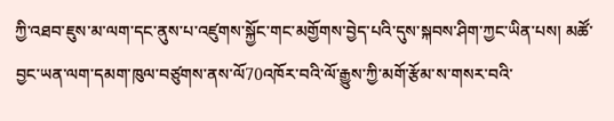ཀྱི་འཐབ་ཇུས་མ་ལག་དང་ནུས་པ་འཛུགས་སྐྱོང་གང་མགྱོགས་བྱེད་པའི་དུས་སྐབས་ཤིག་ཀྱང་ཡིན་པས། མཚོ་བྱང་ཡན་ལག་དམག་ཁུལ་བཙུགས་ནས་ལོ70འཁོར་བའི་ལོ་རྒྱུས་ཀྱི་མགོ་རྩོམ་ས་གསར་བའི་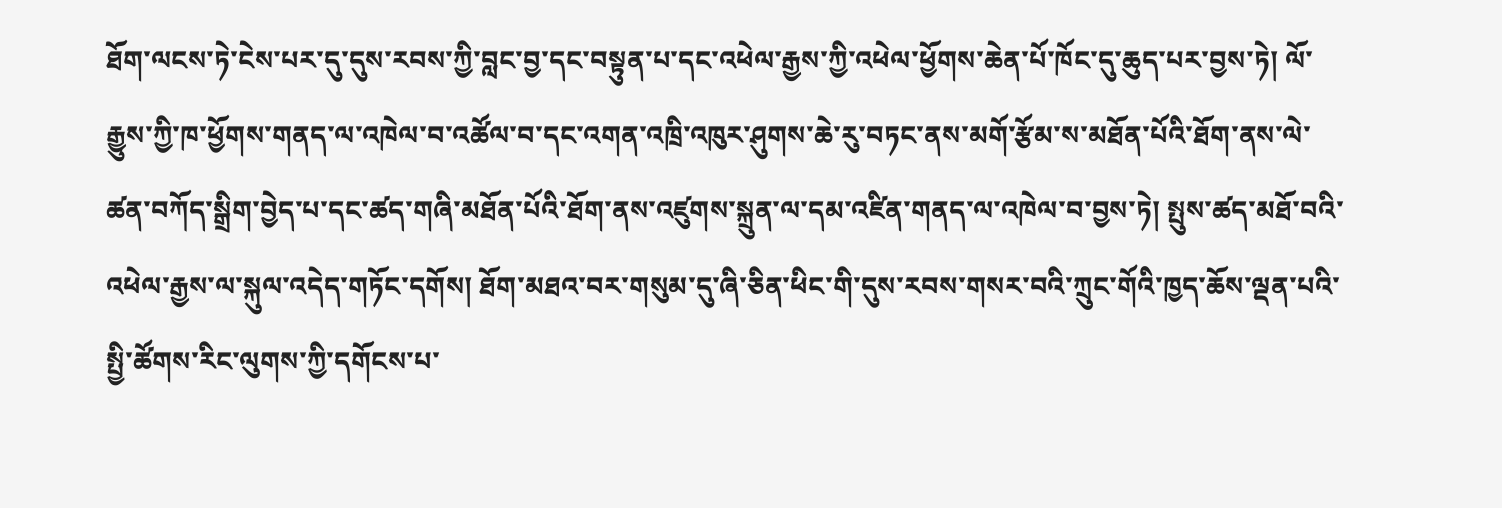ཐོག་ལངས་ཏེ་ངེས་པར་དུ་དུས་རབས་ཀྱི་བླང་བྱ་དང་བསྟུན་པ་དང་འཕེལ་རྒྱས་ཀྱི་འཕེལ་ཕྱོགས་ཆེན་པོ་ཁོང་དུ་ཆུད་པར་བྱས་ཏེ། ལོ་རྒྱུས་ཀྱི་ཁ་ཕྱོགས་གནད་ལ་འཁེལ་བ་འཚོལ་བ་དང་འགན་འཁྲི་འཁུར་ཤུགས་ཆེ་རུ་བཏང་ནས་མགོ་རྩོམ་ས་མཐོན་པོའི་ཐོག་ནས་ལེ་ཚན་བཀོད་སྒྲིག་བྱེད་པ་དང་ཚད་གཞི་མཐོན་པོའི་ཐོག་ནས་འཛུགས་སྐྲུན་ལ་དམ་འཛིན་གནད་ལ་འཁེལ་བ་བྱས་ཏེ། སྤུས་ཚད་མཐོ་བའི་འཕེལ་རྒྱས་ལ་སྐུལ་འདེད་གཏོང་དགོས། ཐོག་མཐའ་བར་གསུམ་དུ་ཞི་ཅིན་ཕིང་གི་དུས་རབས་གསར་བའི་ཀྲུང་གོའི་ཁྱད་ཆོས་ལྡན་པའི་སྤྱི་ཚོགས་རིང་ལུགས་ཀྱི་དགོངས་པ་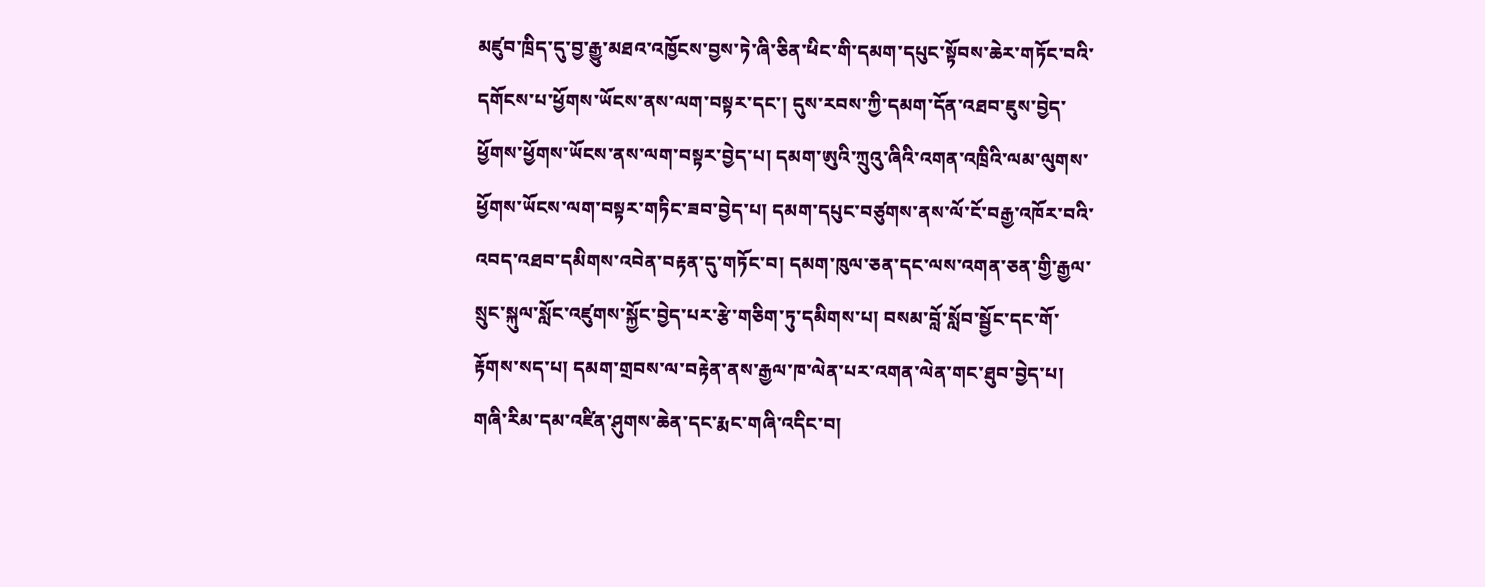མཛུབ་ཁྲིད་དུ་བྱ་རྒྱུ་མཐའ་འཁྱོངས་བྱས་ཏེ་ཞི་ཅིན་ཕིང་གི་དམག་དཔུང་སྟོབས་ཆེར་གཏོང་བའི་དགོངས་པ་ཕྱོགས་ཡོངས་ནས་ལག་བསྟར་དང་། དུས་རབས་ཀྱི་དམག་དོན་འཐབ་ཇུས་བྱེད་ཕྱོགས་ཕྱོགས་ཡོངས་ནས་ལག་བསྟར་བྱེད་པ། དམག་ཨུའི་ཀྲུའུ་ཞིའི་འགན་འཁྲིའི་ལམ་ལུགས་ཕྱོགས་ཡོངས་ལག་བསྟར་གཏིང་ཟབ་བྱེད་པ། དམག་དཔུང་བཙུགས་ནས་ལོ་ངོ་བརྒྱ་འཁོར་བའི་འབད་འཐབ་དམིགས་འབེན་བརྟན་དུ་གཏོང་བ། དམག་ཁུལ་ཅན་དང་ལས་འགན་ཅན་གྱི་རྒྱལ་སྲུང་སྐུལ་སློང་འཛུགས་སྐྱོང་བྱེད་པར་རྩེ་གཅིག་ཏུ་དམིགས་པ། བསམ་བློ་སློབ་སྦྱོང་དང་གོ་རྟོགས་སད་པ། དམག་གྲབས་ལ་བརྟེན་ནས་རྒྱལ་ཁ་ལེན་པར་འགན་ལེན་གང་ཐུབ་བྱེད་པ། གཞི་རིམ་དམ་འཛིན་ཤུགས་ཆེན་དང་རྨང་གཞི་འདིང་བ།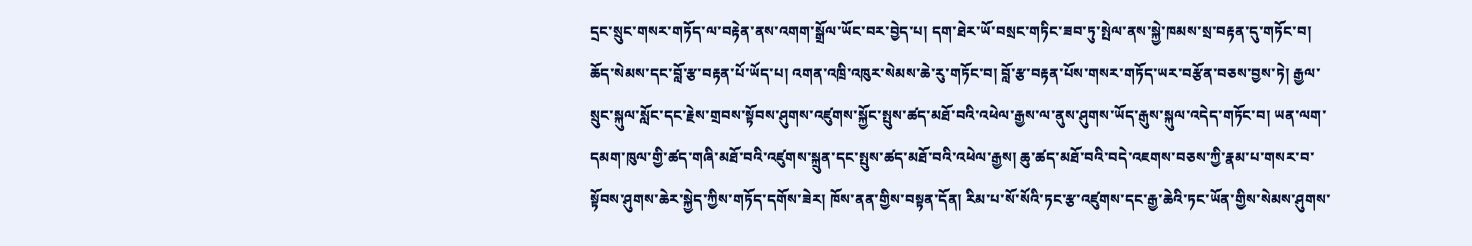དྲང་སྲུང་གསར་གཏོད་ལ་བརྟེན་ནས་འགག་སྒྲོལ་ཡོང་བར་བྱེད་པ། དག་ཐེར་ཡོ་བསྲང་གཏིང་ཟབ་ཏུ་སྤེལ་ནས་སྐྱེ་ཁམས་སྲ་བརྟན་དུ་གཏོང་བ། ཆོད་སེམས་དང་བློ་རྩ་བརྟན་པོ་ཡོད་པ། འགན་འཁྲི་འཁུར་སེམས་ཆེ་རུ་གཏོང་བ། བློ་རྩ་བརྟན་པོས་གསར་གཏོད་ཡར་བརྩོན་བཅས་བྱས་ཏེ། རྒྱལ་སྲུང་སྐུལ་སློང་དང་རྗེས་གྲབས་སྟོབས་ཤུགས་འཛུགས་སྐྱོང་སྤུས་ཚད་མཐོ་བའི་འཕེལ་རྒྱས་ལ་ནུས་ཤུགས་ཡོད་རྒུས་སྐུལ་འདེད་གཏོང་བ། ཡན་ལག་དམག་ཁུལ་གྱི་ཚད་གཞི་མཐོ་བའི་འཛུགས་སྐྲུན་དང་སྤུས་ཚད་མཐོ་བའི་འཕེལ་རྒྱས། ཆུ་ཚད་མཐོ་བའི་བདེ་འཇགས་བཅས་ཀྱི་རྣམ་པ་གསར་བ་སྟོབས་ཤུགས་ཆེར་སྐྱེད་ཀྱིས་གཏོད་དགོས་ཟེར། ཁོས་ནན་གྱིས་བསྟན་དོན། རིམ་པ་སོ་སོའི་ཏང་རྩ་འཛུགས་དང་རྒྱ་ཆེའི་ཏང་ཡོན་གྱིས་སེམས་ཤུགས་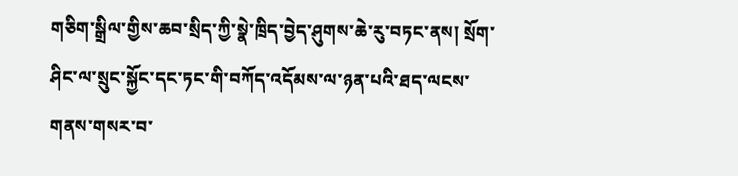གཅིག་སྒྲིལ་གྱིས་ཆབ་སྲིད་ཀྱི་སྣེ་ཁྲིད་བྱེད་ཤུགས་ཆེ་རུ་བཏང་ནས། སྲོག་ཤིང་ལ་སྲུང་སྐྱོང་དང་ཏང་གི་བཀོད་འདོམས་ལ་ཉན་པའི་ཐད་ལངས་གནས་གསར་བ་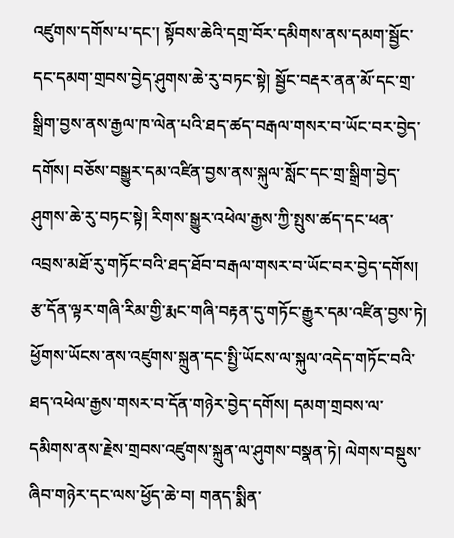འཛུགས་དགོས་པ་དང་། སྟོབས་ཆེའི་དགྲ་བོར་དམིགས་ནས་དམག་སྦྱོང་དང་དམག་གྲབས་བྱེད་ཤུགས་ཆེ་རུ་བཏང་སྟེ། སྦྱོང་བརྡར་ནན་མོ་དང་གྲ་སྒྲིག་བྱས་ནས་རྒྱལ་ཁ་ལེན་པའི་ཐད་ཚད་བརྒལ་གསར་བ་ཡོང་བར་བྱེད་དགོས། བཅོས་བསྒྱུར་དམ་འཛིན་བྱས་ནས་སྐུལ་སློང་དང་གྲ་སྒྲིག་བྱེད་ཤུགས་ཆེ་རུ་བཏང་སྟེ། རིགས་སྒྱུར་འཕེལ་རྒྱས་ཀྱི་སྤུས་ཚད་དང་ཕན་འབྲས་མཐོ་རུ་གཏོང་བའི་ཐད་ཐོབ་བརྒལ་གསར་བ་ཡོང་བར་བྱེད་དགོས། རྩ་དོན་ལྟར་གཞི་རིམ་གྱི་རྨང་གཞི་བརྟན་དུ་གཏོང་རྒྱུར་དམ་འཛིན་བྱས་ཏེ། ཕྱོགས་ཡོངས་ནས་འཛུགས་སྐྲུན་དང་སྤྱི་ཡོངས་ལ་སྐུལ་འདེད་གཏོང་བའི་ཐད་འཕེལ་རྒྱས་གསར་བ་དོན་གཉེར་བྱེད་དགོས། དམག་གྲབས་ལ་དམིགས་ནས་རྗེས་གྲབས་འཛུགས་སྐྲུན་ལ་ཤུགས་བསྣན་ཏེ། ལེགས་བསྡུས་ཞིབ་གཉེར་དང་ལས་ཕྱོད་ཆེ་བ། གནད་སྨིན་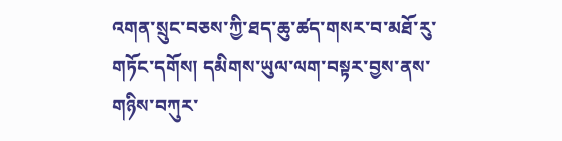འགན་སྲུང་བཅས་ཀྱི་ཐད་ཆུ་ཚད་གསར་བ་མཐོ་རུ་གཏོང་དགོས། དམིགས་ཡུལ་ལག་བསྟར་བྱས་ནས་གཉིས་བཀུར་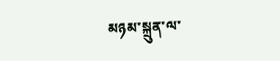མཉམ་སྐྲུན་ལ་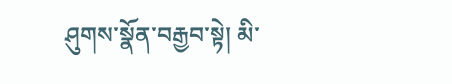ཤུགས་སྣོན་བརྒྱབ་སྟེ། མི་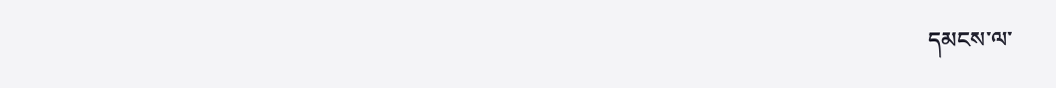དམངས་ལ་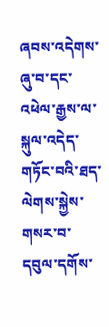ཞབས་འདེགས་ཞུ་བ་དང་འཕེལ་རྒྱས་ལ་སྐུལ་འདེད་གཏོང་བའི་ཐད་ལེགས་སྐྱེས་གསར་བ་དབུལ་དགོས་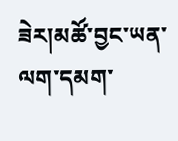ཟེར།མཚོ་བྱང་ཡན་ལག་དམག་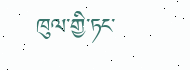ཁུལ་གྱི་ཏང་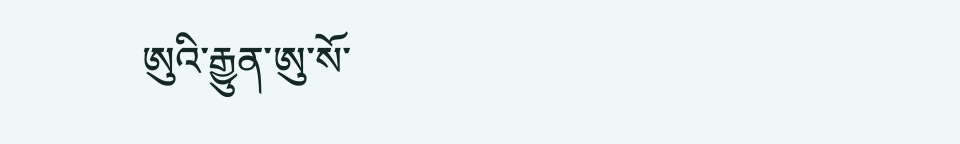ཨུའི་རྒྱུན་ཨུ་སོ་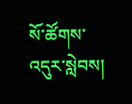སོ་ཚོགས་འདུར་སླེབས།